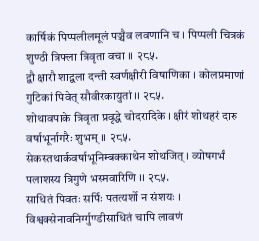कार्षिकं पिप्पलीलमूलं पञ्चैव लवणानि च । पिप्पली चित्रकं शुण्ठी त्रिफ्ला त्रिवृता वचा ।। २८५.
द्वौ क्षारौ शाद्वला दन्ती स्वर्णक्षीरी विषाणिका । कोलप्रमाणां गुटिकां पिवेत् सौवीरकायुतां ।। २८५.
शोथावपाके त्रिवृता प्रवृद्धे चोदरादिके । क्षीरं शोथहरं दारु वर्षाभूर्नागरैः शुभम् ।। २८५.
सेकस्तथार्कवर्षाभूनिम्बक्काथेन शोथजित् । व्योषगर्भं पलाशस्य त्रिगुणे भस्मवारिणि ।। २८५.
साधितं पिवतः सर्पिः पतत्यर्शो न संशयः । विश्वक्सेनावनिर्ग्गुण्डीसाधितं चापि लावणं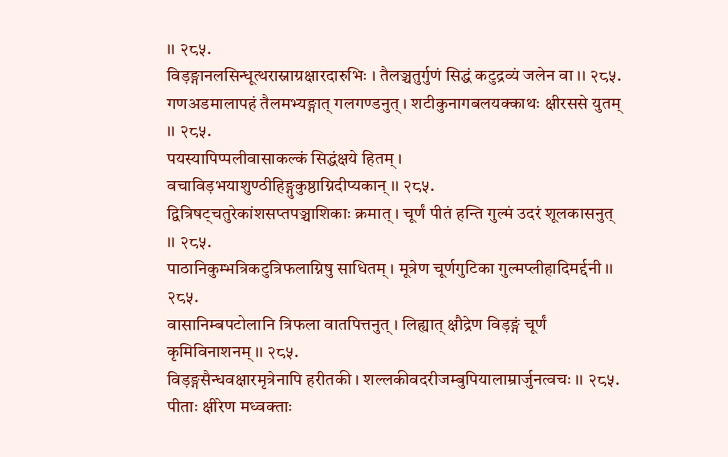।। २८५.
विड़ङ्गानलसिन्धूत्थरास्नाग्रक्षारदारुभिः । तैलञ्चतुर्गुणं सिद्धं कटुद्रव्यं जलेन वा ।। २८५.
गणअडमालापहं तैलमभ्यङ्गात् गलगण्डनुत् । शटीकुनागबलयक्काथः क्षीरससे युतम् ।। २८५.
पयस्यापिप्पलीवासाकल्कं सिद्धंक्षये हितम् । वचाविड़भयाशुण्ठीहिङ्गुकुष्ठाग्निदीप्यकान् ।। २८५.
द्वित्रिषट्चतुरेकांशसप्तपञ्चाशिकाः क्रमात् । चूर्णं पीतं हन्ति गुल्मं उदरं शूलकासनुत् ।। २८५.
पाठानिकुम्भत्रिकटुत्रिफलाग्निषु साधितम् । मूत्रेण चूर्णगुटिका गुल्मप्लीहादिमर्द्दनी ।। २८५.
वासानिम्बपटोलानि त्रिफला वातपित्तनुत् । लिह्यात् क्षौद्रेण विड़ङ्गं चूर्णं कृमिविनाशनम् ।। २८५.
विड़ङ्गसैन्धवक्षारमृत्रेनापि हरीतकी । शल्लकीवदरीजम्बुपियालाम्रार्जुनत्वचः ।। २८५.
पीताः क्षीरेण मध्वक्ताः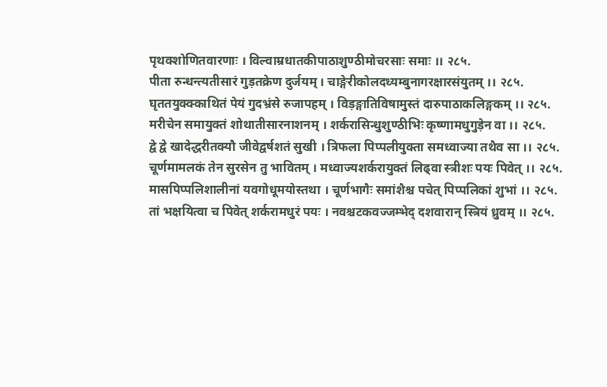पृथक्शोणितवारणाः । विल्वाम्रधातकीपाठाशुण्ठीमोचरसाः समाः ।। २८५.
पीता रुन्धन्त्यतीसारं गुड़तक्रेण दुर्जयम् । चाङ्गेरीकोलदध्यम्बुनागरक्षारसंयुतम् ।। २८५.
घृततयुक्क्काथितं पेयं गुदभ्रंसे रुजापहम् । विड़ङ्गातिविषामुस्तं दारुपाठाकलिङ्गकम् ।। २८५.
मरीचेन समायुक्तं शोथातीसारनाशनम् । शर्करासिन्धुशुण्ठीभिः कृष्णामधुगुड़ेन वा ।। २८५.
द्वे द्वे खादेद्धरीतक्यौ जीवेद्वर्षशतं सुखी । त्रिफला पिप्पलीयुक्ता समध्वाज्या तथैव सा ।। २८५.
चूर्णमामलकं तेन सुरसेन तु भावितम् । मध्वाज्यशर्करायुक्तं लिढ्वा स्त्रीशः पयः पिवेत् ।। २८५.
मासपिप्पलिशालीनां यवगोधूमयोस्तथा । चूर्णभागैः समांशैश्च पचेत् पिप्पलिकां शुभां ।। २८५.
तां भक्षयित्वा च पिवेत् शर्करामधुरं पयः । नवश्चटकवज्जम्भेद् दशवारान् स्त्रियं ध्रुवम् ।। २८५.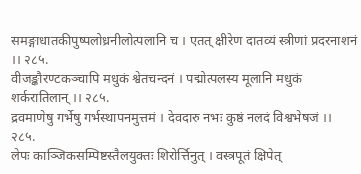समङ्गाधातकीपुष्पलोध्रनीलोत्पलानि च । एतत् क्षीरेण दातव्यं स्त्रीणां प्रदरनाशनं ।। २८५.
वीजङ्कौरण्टकञ्चापि मधुकं श्वेतचन्दनं । पद्मोत्पलस्य मूलानि मधुकं शर्करातिलान् ।। २८५.
द्रवमाणेषु गर्भेषु गर्भस्थापनमुत्तमं । देवदारु नभः कुष्ठं नलदं विश्वभेषजं ।। २८५.
लेपः काञ्जिकसम्पिष्टस्तैलयुक्तः शिरोर्त्तिनुत् । वस्त्रपूतं क्षिपेत्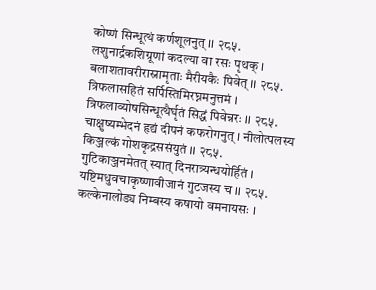कोष्णं सिन्धूत्थं कर्णशूलनुत् ।। २८५.
लशुनार्द्रकशिग्रूणां कदल्या वा रसः पृथक् । बलाशतावरीरास्नामृताः मैरीयकैः पिवेत् ।। २८५.
त्रिफलासहितं सर्पिस्तिमिरघ्नमनुत्तमं । त्रिफलाव्योषसिन्धूत्थैर्घृतं सिद्धं पिवेन्नरः ।। २८५.
चाक्षुष्यम्भेदनं हृद्यं दीपनं कफरोगनुत् । नीलोत्पलस्य किञ्जल्कं गोशकृद्रससंयुतं ।। २८५.
गुटिकाञ्जनमेतत् स्यात् दिनरात्र्यन्धयोर्हितं । यष्टिमधुवचाकृष्णावीजानं गुटजस्य च ।। २८५.
कल्केनालोड्य निम्बस्य कषायो वमनायसः ।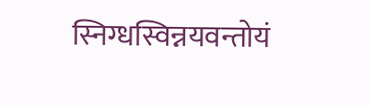स्निग्धस्विन्नयवन्तोयं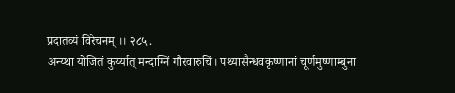प्रदातव्यं विरेचनम् ।। २८५.
अन्य्था योजितं कुर्य्यात् मन्दाग्निं गौरवारुचिं। पथ्यासैन्धवकृष्णानां चूर्णमुष्णाम्बुना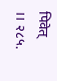पिवेत् ।। २८५.